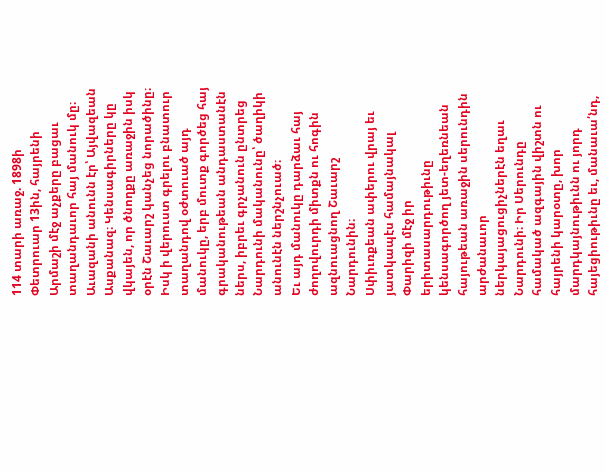114 տարի առաջ. 1898ի Փետրուար 13ին, հայրենի Արմաշի մէջ աչքերը բացաւ տաղանդաւոր հայ մանուկ մը։ Աւազանի անունն էր՝ Այվազեան Ասքանազ։ Կենսագիրները կը վկայեն, որ ծնողքը առաջին իսկ օրէն Շաւարշ կանչեց նորածինը։ Իսկ ի վերուստ գրելու բնատուր տաղանդով օժտուած այդ մանուկը, երբ մուտք գործեց հայ գրականութեան անդաստանէն ներս, իբրեւ գրչանուն ընտրեց Նարդունի մականունը՝ ծաղիկի անունէն ներշնչուած։
Եւ այդ մանուկը դարձաւ հայ ժողովուրդի միտքն ու հոգին ազնուացնող Շաւարշ Նարդունին։
Սփիւռքեան ափերու վրայ եւ յատկապէս համայնակալ Փարիզի մէջ իր երիտասարդութիւնը կենսագործող յետ-եղեռնեան հայութեան առաջին սերունդին արժանաւոր ներկայացուցիչներէն եղաւ Նարդունի։ Իր Սերունդը համակած ազգային վիշտն ու հայրենի կարօտը, խոր մարդկայնութիւնն ու յորդ հայեցիութիւնը եւ, մանաւա՛նդ,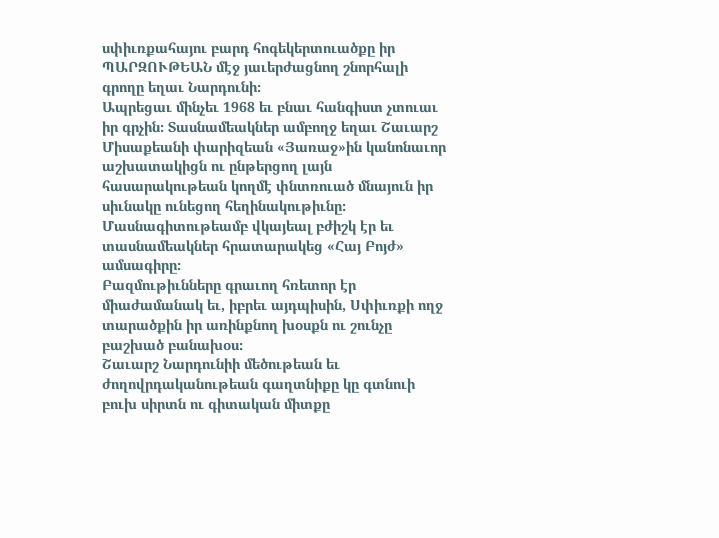սփիւռքահայու բարդ հոգեկերտուածքը իր ՊԱՐԶՈՒԹԵԱՆ մէջ յաւերժացնող շնորհալի գրողը եղաւ Նարդունի։
Ապրեցաւ մինչեւ 1968 եւ բնաւ հանգիստ չտուաւ իր գրչին։ Տասնամեակներ ամբողջ եղաւ Շաւարշ Միսաքեանի փարիզեան «Յառաջ»ին կանոնաւոր աշխատակիցն ու ընթերցող լայն հասարակութեան կողմէ փնտռուած մնայուն իր սիւնակը ունեցող հեղինակութիւնը։
Մասնագիտութեամբ վկայեալ բժիշկ էր եւ տասնամեակներ հրատարակեց «Հայ Բոյժ» ամսագիրը։
Բազմութիւնները գրաւող հռետոր էր միաժամանակ եւ, իբրեւ այդպիսին, Սփիւռքի ողջ տարածքին իր առինքնող խօսքն ու շունչը բաշխած բանախօս։
Շաւարշ Նարդունիի մեծութեան եւ ժողովրդականութեան գաղտնիքը կը գտնուի բուխ սիրտն ու գիտական միտքը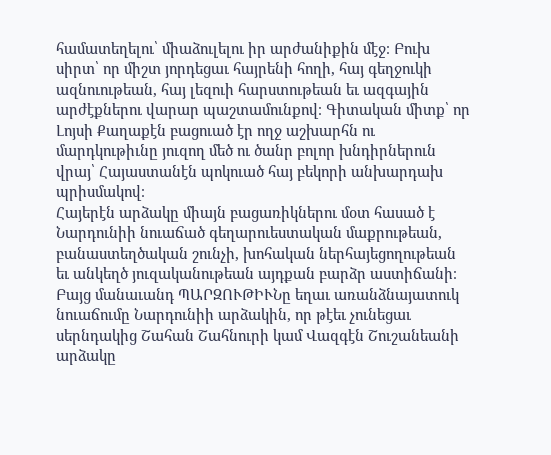համատեղելու՝ միաձուլելու իր արժանիքին մէջ։ Բուխ սիրտ՝ որ միշտ յորդեցաւ հայրենի հողի, հայ գեղջուկի ազնուութեան, հայ լեզուի հարստութեան եւ ազգային արժէքներու վարար պաշտամունքով։ Գիտական միտք՝ որ Լոյսի Քաղաքէն բացուած էր ողջ աշխարհն ու մարդկութիւնը յուզող մեծ ու ծանր բոլոր խնդիրներուն վրայ՝ Հայաստանէն պոկուած հայ բեկորի անխարդախ պրիսմակով։
Հայերէն արձակը միայն բացառիկներու մօտ հասած է Նարդունիի նուաճած գեղարուեստական մաքրութեան, բանաստեղծական շունչի, խոհական ներհայեցողութեան եւ անկեղծ յուզականութեան այդքան բարձր աստիճանի։ Բայց մանաւանդ ՊԱՐԶՈՒԹԻՒՆը եղաւ առանձնայատուկ նուաճումը Նարդունիի արձակին, որ թէեւ չունեցաւ սերնդակից Շահան Շահնուրի կամ Վազգէն Շուշանեանի արձակը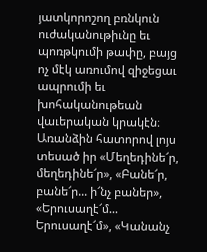յատկորոշող բռնկուն ուժականութիւնը եւ պոռթկումի թափը, բայց ոչ մէկ առումով զիջեցաւ ապրումի եւ խոհականութեան վաւերական կրակէն։
Առանձին հատորով լոյս տեսած իր «Մեղեդինե՜ր, մեղեդինե՜ր», «Բանե՜ր, բանե՜ր... ի՜նչ բաներ», «Երուսաղէ՜մ... Երուսաղէ՜մ», «Կանանչ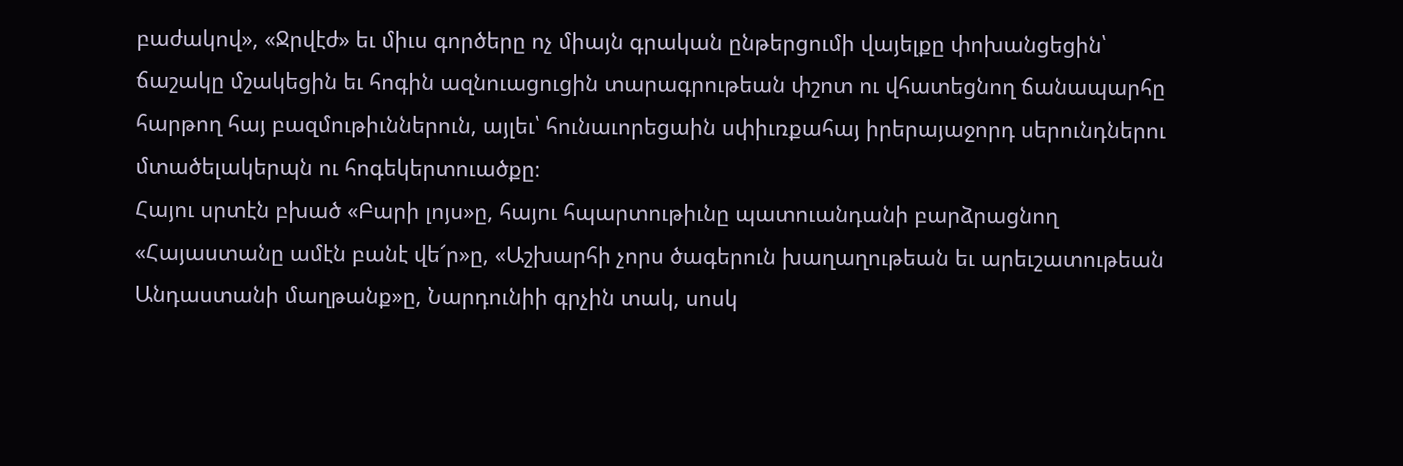բաժակով», «Ջրվէժ» եւ միւս գործերը ոչ միայն գրական ընթերցումի վայելքը փոխանցեցին՝ ճաշակը մշակեցին եւ հոգին ազնուացուցին տարագրութեան փշոտ ու վհատեցնող ճանապարհը հարթող հայ բազմութիւններուն, այլեւ՝ հունաւորեցաին սփիւռքահայ իրերայաջորդ սերունդներու մտածելակերպն ու հոգեկերտուածքը։
Հայու սրտէն բխած «Բարի լոյս»ը, հայու հպարտութիւնը պատուանդանի բարձրացնող «Հայաստանը ամէն բանէ վե՜ր»ը, «Աշխարհի չորս ծագերուն խաղաղութեան եւ արեւշատութեան Անդաստանի մաղթանք»ը, Նարդունիի գրչին տակ, սոսկ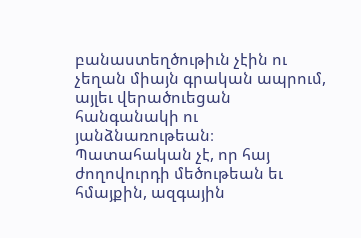բանաստեղծութիւն չէին ու չեղան միայն գրական ապրում, այլեւ վերածուեցան հանգանակի ու յանձնառութեան։
Պատահական չէ, որ հայ ժողովուրդի մեծութեան եւ հմայքին, ազգային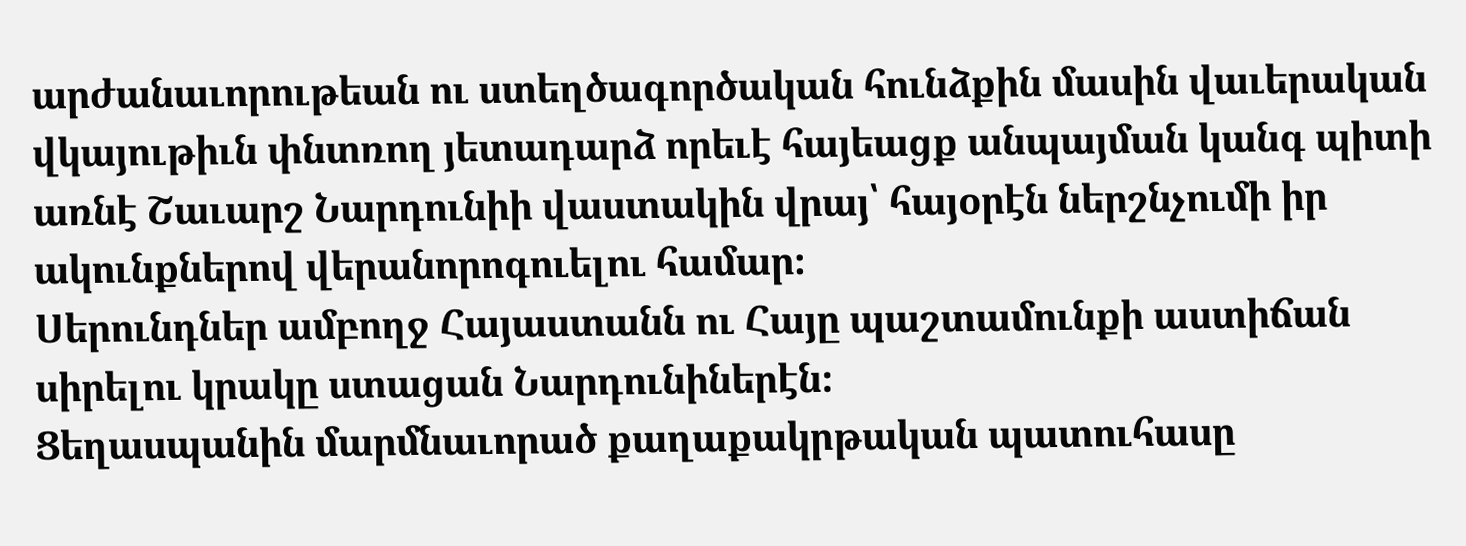արժանաւորութեան ու ստեղծագործական հունձքին մասին վաւերական վկայութիւն փնտռող յետադարձ որեւէ հայեացք անպայման կանգ պիտի առնէ Շաւարշ Նարդունիի վաստակին վրայ՝ հայօրէն ներշնչումի իր ակունքներով վերանորոգուելու համար։
Սերունդներ ամբողջ Հայաստանն ու Հայը պաշտամունքի աստիճան սիրելու կրակը ստացան Նարդունիներէն։
Ցեղասպանին մարմնաւորած քաղաքակրթական պատուհասը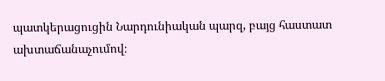պատկերացուցին Նարդունիական պարզ, բայց հաստատ ախտաճանաչումով։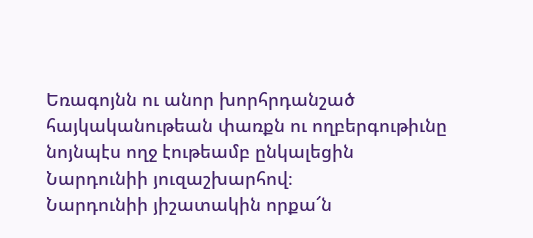Եռագոյնն ու անոր խորհրդանշած հայկականութեան փառքն ու ողբերգութիւնը նոյնպէս ողջ էութեամբ ընկալեցին Նարդունիի յուզաշխարհով։
Նարդունիի յիշատակին որքա՜ն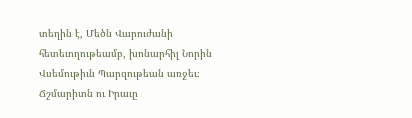տեղին է, Մեծն Վարուժանի հետեւողութեամբ, խոնարհիլ Նորին Վսեմութիւն Պարզութեան առջեւ։
Ճշմարիտն ու Իրաւը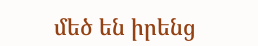մեծ են իրենց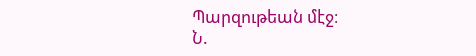Պարզութեան մէջ։
Ն.